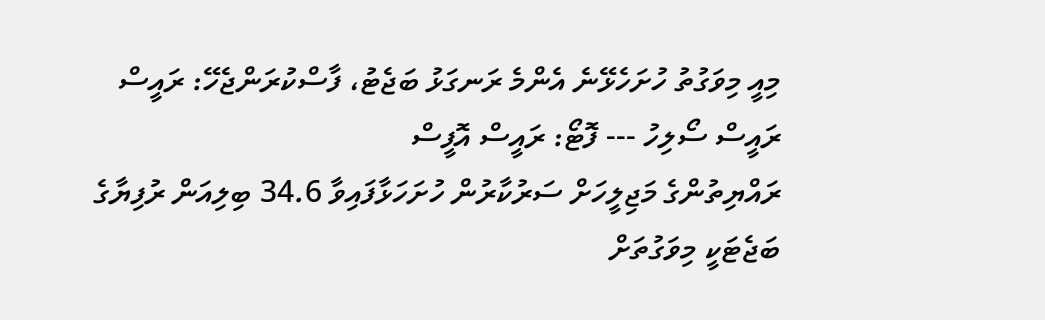މިއީ މިވަގުތު ހުށަހެޅޭނެ އެންމެ ރަނގަޅު ބަޖެޓު، ފާސްކުރަންޖެހޭ: ރައީސް
ރައީސް ސޯލިހު --- ފޮޓޯ: ރައީސް އޮފީސް
ރައްޔިތުންގެ މަޖިލީހަށް ސަރުކާރުން ހުށަހަޅާފައިވާ 34.6 ބިލިއަން ރުފިޔާގެ ބަޖެޓަކީ މިވަގުތަށް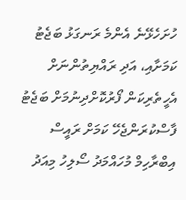ހުށަހެޅޭނެ އެންމެ ރަނގަޅު ބަޖެޓު ކަމަށާއި، އަދި ރައްޔިތުންނަށް އެހީތެރިކަން ފޯރުކޮށްދިނުމަށް ބަޖެޓު ފާސްކުރަންޖެހޭ ކަމަށް ރައީސް އިބްރާހިމް މުހައްމަދު ސޯލިހު މިއަދު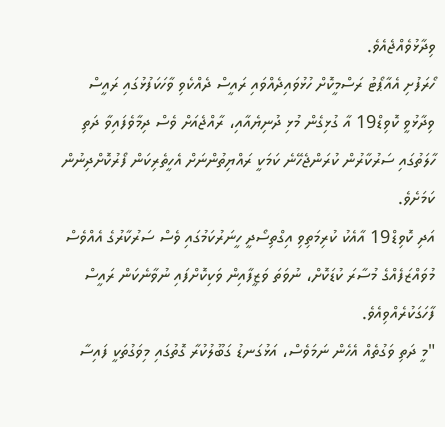ވިދާޅުވެއްޖެއެވެ.
ހޯރަފުށި އެއާޕޯޓު ރަސްމީކޮށް ހުޅުވައިދެއްވައި ރައީސް ދެއްކެވި ވާހަކަފުޅުގައި ރައީސް ވިދާޅުވީ ކޮވިޑް19 އާ ގުޅިގެން މުޅި ދުނިޔެއާއި، ރާއްޖެއަށް ވެސް ދިމާވެފައިވާ ދަތި ހާލަތުގައި ސަރުކާރުން ކުރަންޖެހޭނެ ކަމަކީ ރައްޔިތުންނަށް އެހީތެރިކަން ފޯރުކޮށްދިނުން ކަމަށެވެ.
އަދި ކޮވިޑް19 އާއެކު ކުރިމަތިވި އިގްތިސޯދީ ހީނަރުކަމުގައި ވެސް ސަރުކާރުގެ އެއްވެސް މުވައްޒަފެއްގެ މުސާރަ ކުޑަކޮށް، ނުވަތަ ވަޒީފާއިން ވަކިކޮށްފައި ނުވާނެކަން ރައީސް ފާހަގަކުރެއްވިއެވެ.
"މީ ދަތި ވަގުތެއް އެހެން ނަމަވެސް، އަޅުގަނޑު ގަބޫލުކުރާ ގޮތުގައި މިވަގުތަކީ ފައިސާ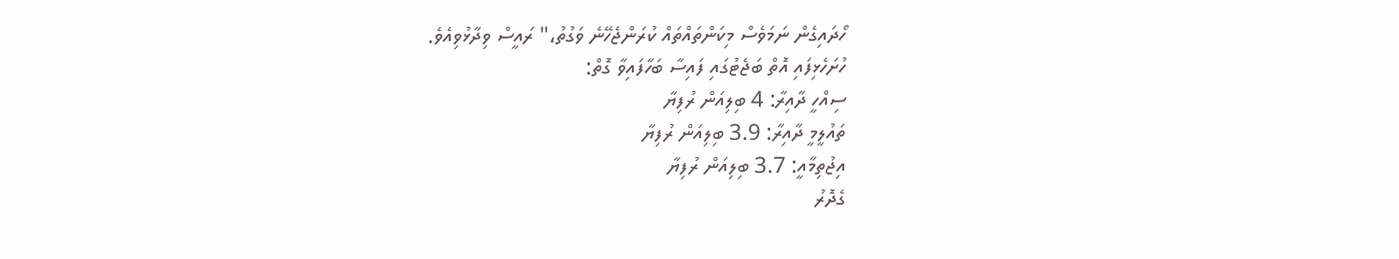ހޯދައިގެން ނަމަވެސް މިކަންތައްތައް ކުރަންޖެހޭނެ ވަގުތު،" ރައީސް ވިދާޅުވިއެވެ.
ހުށަހެޅިފައި އޮތް ބަޖެޓުގައި ފައިސާ ބަހާފައިވާ ގޮތް:
ސިއްހީ ދާއިރާ: 4 ބިލިއަން ރުފިޔާ
ތައުލީމީ ދާއިރާ: 3.9 ބިލިއަން ރުފިޔާ
އިޖުތިމާއީ: 3.7 ބިލިއަން ރުފިޔާ
ގެދޮރު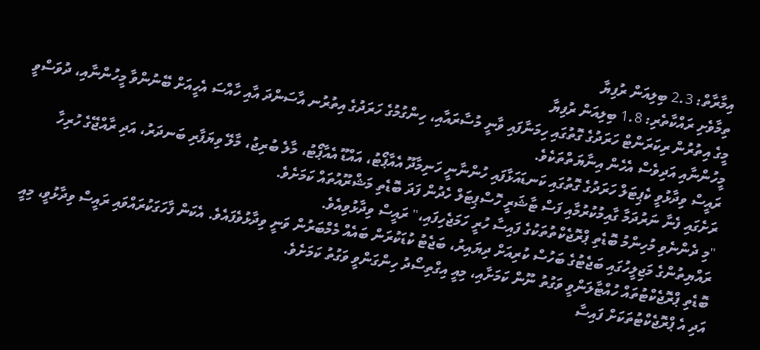އިމާރާތް: 2.3 ބިލިއަން ރުފިޔާ
ތިމާވެށި ރައްކާތެރި: 1.8 ބިލިއަން ރުފިޔާ
މީގެ އިތުރުން ރިކަރަންޓް ހަރަދުގެ ގޮތުގައި ހިމަނާފައި ވާނީ މުސާރައާއި، ހިންގުމުގެ ހަރަދުގެ އިތުރުނ އާސަންދަ އާއި ހާއްސަ އެހީއަށް ބޭނުންވާ މީހުންނާއި، ދުވަސްވީ މީހުންނާއި އަދިވެސް އެހެން އިނާޔަތްތަކެވެ.
ރައީސް ވިދާޅުވީ ކެޕިޓަލް ހަރަދުގެ ގޮތުގައި ކަނޑައަޅާފައި ހުންނާނީ ހަނިމާދޫ އެއާޕޯޓު، އައްޑޫ އެއާޕޯޓު، މާލެ ބުރިޖު، މާލޭ ވިޔަފާރި ބަނދަރު، އަދި ރާއްޖޭގެ ހުރިހާ ރަށެގައި ފެނާ ނަރުދަމާ ގާއިމުކުރުމާއި ފަސް ޓާޝަރީ ހޮސްޕިޓަލް ހެދުން ފަދަ ބޮޑެތި މަޝްރޫއުތައް ކަމަށެވެ.
"މި ދެންނެވި މުހިންމު ބޮޑެތި ޕްރޮޖެކްތުތަކުގެ ފައިސާ ހުރީ ހަމަޖެހިފައި،" ރައީސް ވިދާޅުވިއެވެ.
ރައްޔިތުންގެ މަޖިލީހުގައި ބަޖެޓުގެ ބަހުސް ކުރިއަށް ދިޔައިރު، ބަޖެޓު ކުޑަކުރަން ބައެއް މެމްބަރުން ވަނީ ވިދާޅުވެފައެވެ. އެކަން ފާހަގަކުރައްވައި ރައީސް ވިދާޅުވީ، މިއީ ބޮޑެތި ޕްރޮޖެކްޓުތައް ހުއްޓާލަންވީ ވަގުތު ނޫން ކަމަށާއި، މިއީ އިގްތިސޯދު ހިންގަންވީ ވަގުތު ކަމަށެވެ.
އަދި އެ ޕްރޮޖެކްޓުތަކަށް ފައިސާ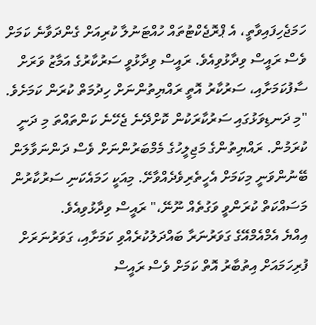ހަމަޖެހިފައިވާތީ، އެ ޕްރޮޖެކްޓުތައް ހުއްޓަނުލާ ކުރިއަށް ގެންދަވާނެ ކަމަށް ވެސް ރައީސް ވިދާޅުވިއެވެ. ރައީސް ވިދާޅުވީ ސަރުކާރުގެ އަމާޒު ވަރަށް ސާފުކަމަށާއި، ސަރުކާރު އޮތީ ރައްޔިތުންނަށް ހިދުމަތް ކުރަން ކަމަށެވެ.
"މި ދަނޑިވަޅުގައި ސަރުކާރަކުން ކޮށްދޭނެ ޖެހޭނެ ކަންތައްތަ މި ދަނީ ކުރަމުން. ރައްޔިތުންގެ މަޖިލީހުގެ މެމްބަރުންނަށް ވެސް ދަންނަވާލަން ބޭނުންވަނީ މިކަމަށް އެހީތެރިވެދެއްވާށޭ. މިއަކީ ހަމައެކަނި ސަރުކާރުން މަސައްކަތް ކުރަންވީ ވަގުތެއް ނޫނޭ،" ރައީސް ވިދާޅުވިއެވެ.
އިއްޔެ އެމްއެމްއޭގެ ގަވަރުނަރާ ބައްދަލުކުރެއްވި ކަމަށާއި، ގަވަރުނަރަށް ފުރިހަމައަށް އިތުބާރު އޮތް ކަމަށް ވެސް ރައީސް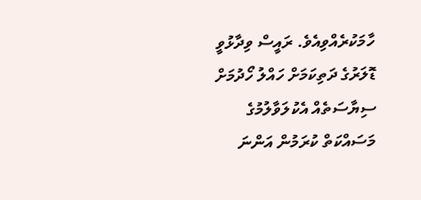ހާމަކުރެއްވިއެވެ. ރައީސް ވިދާޅުވީ ޑޮލަރުގެ ދަތިކަމަށް ހައްލު ހޯދުމަށް ސިޔާސަތެއް އެކުލަވާލުމުގެ މަސައްކަތް ކުރަމުން އަންނަ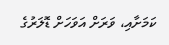ކަމަށާއި، ވަރަށް އަވަހަށް ޑޮލަރުގެ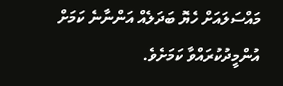މައްސަލައަށް ހެޔޮ ބަދަލެއް އަންނާނެ ކަމަށް އުންމީދުކުރައްވާ ކަމަށެވެ.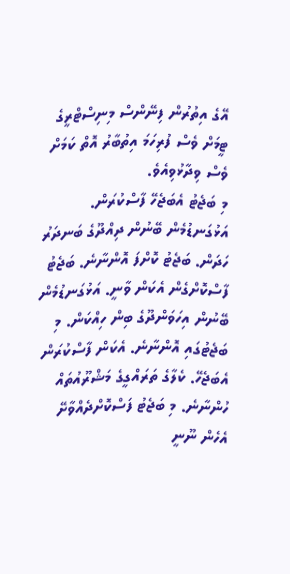އޭގެ އިތުރުން ފިނޭންސް މިނިސްޓްރީގެ ޓީމަށް ވެސް ފުރިހަމަ އިތުބާރު އޮތް ކަމަށް ވެސް ވިދާޅުވިއެވެ.
މި ބަޖެޓު އެބަޖެހޭ ފާސްކުރަން. އަޅުގަނޑުމެން ބޭނުން ދިއްދޫގެ ބަނދަރު ހަދަން. ބަޖެޓު ކޮށްފަ އޮންނާނެ. ބަޖެޓު ފާސްކޮށްގެން އެކަން ވާނީ. އަޅުގަނޑުމެން ބޭނުން އިހަވަންދޫގެ ބިން ހިއްކަން. މި ބަޖެޓުގައި އޮންނާނެ. އެކަން ފާސްކުރަން އެބަޖެހޭ. ކެލާގެ ތަރައްގީގެ މަޝްރޫއުތައް ހުންނާނެ. މި ބަޖެޓު ފަސްކޮށްދެއްވާށޭ އެހެން ނޫނީ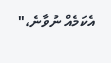އެކަމެއް ނުވާނެ،"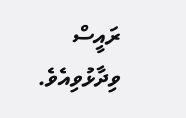ރައީސް ވިދާޅުވިއެވެ.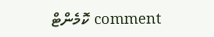comment ކޮމެންޓް